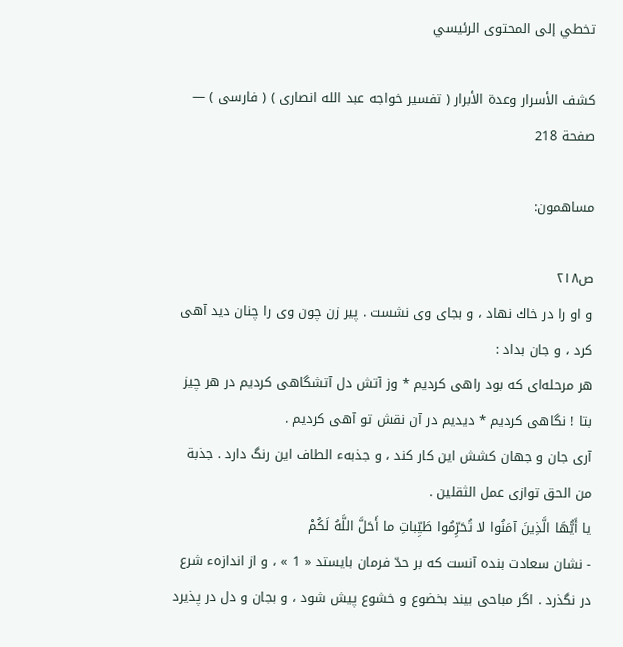تخطي إلى المحتوى الرئيسي

كشف الأسرار وعدة الأبرار ( تفسير خواجه عبد الله انصارى ) ( فارسى ) — صفحة 218

مساهمون:

ص٢١٨
و او را در خاك نهاد ، و بجاى وى نشست . پير زن چون وى را چنان ديد آهى كرد ، و جان بداد :
هر مرحله‌اى كه بود راهى كرديم * وز آتش دل آتشگاهى كرديم در هر چيز بتا ! نگاهى كرديم * ديديم در آن نقش تو آهى كرديم .
آرى جان و جهان كشش اين كار كند ، و جذبهء الطاف اين رنگ دارد . جذبة من الحق توازى عمل الثقلين .
يا أَيُّهَا الَّذِينَ آمَنُوا لا تُحَرِّمُوا طَيِّباتِ ما أَحَلَّ اللَّهُ لَكُمْ
- نشان سعادت بنده آنست كه بر حدّ فرمان بايستد « 1 » ، و از اندازهء شرع در نگذرد . اگر مباحى بيند بخضوع و خشوع پيش شود ، و بجان و دل در پذيرد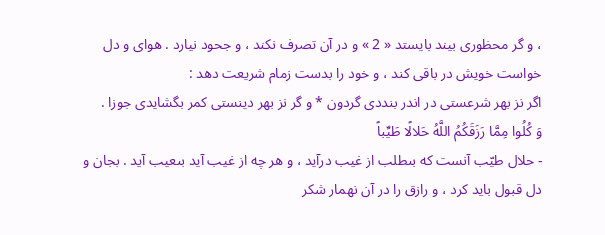، و گر محظورى بيند بايستد « 2 » و در آن تصرف نكند ، و جحود نيارد . هواى و دل خواست خويش در باقى كند ، و خود را بدست زمام شريعت دهد :
اگر نز بهر شرعستى در اندر بنددى گردون * و گر نز بهر دينستى كمر بگشايدى جوزا .
وَ كُلُوا مِمَّا رَزَقَكُمُ اللَّهُ حَلالًا طَيِّباً
- حلال طيّب آنست كه بىطلب از غيب درآيد ، و هر چه از غيب آيد بىعيب آيد . بجان و دل قبول بايد كرد ، و رازق را در آن نهمار شكر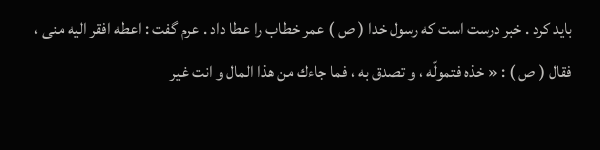بايد كرد . خبر درست است كه رسول خدا ( ص ) عمر خطاب را عطا داد . عرم گفت : اعطه افقر اليه منى ، فقال ( ص ) : « خذه فتمولّه ، و تصدق به ، فما جاءك من هذا المال و انت غير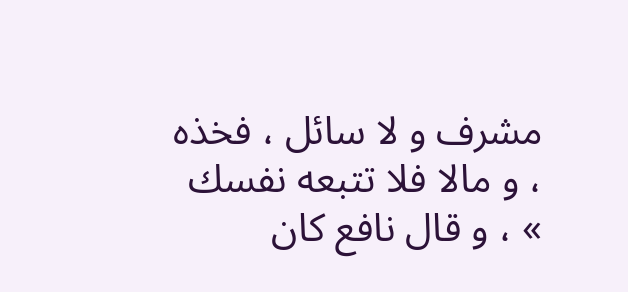مشرف و لا سائل ، فخذه ، و مالا فلا تتبعه نفسك » ، و قال نافع كان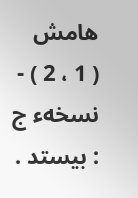هامش
( 1 ، 2 ) - نسخهء ج : بيستد .